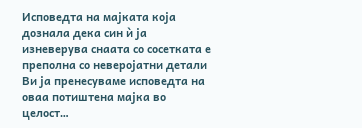Исповедта на мајката која дознала дека син ѝ ја изневерува снаата со сосетката е преполна со неверојатни детали
Ви ја пренесуваме исповедта на оваа потиштена мајка во целост…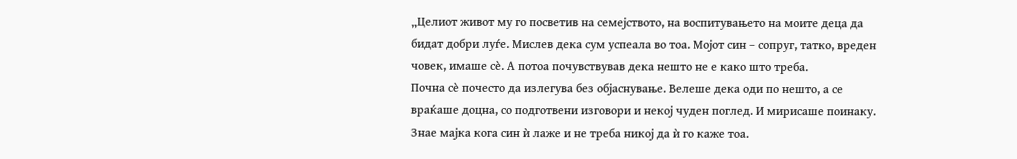„Целиот живот му го посветив на семејството, на воспитувањето на моите деца да бидат добри луѓе. Мислев дека сум успеала во тоа. Мојот син – сопруг, татко, вреден човек, имаше сè. А потоа почувствував дека нешто не е како што треба.
Почна сè почесто да излегува без објаснување. Велеше дека оди по нешто, а се враќаше доцна, со подготвени изговори и некој чуден поглед. И мирисаше поинаку. Знае мајка кога син ѝ лаже и не треба никој да ѝ го каже тоа.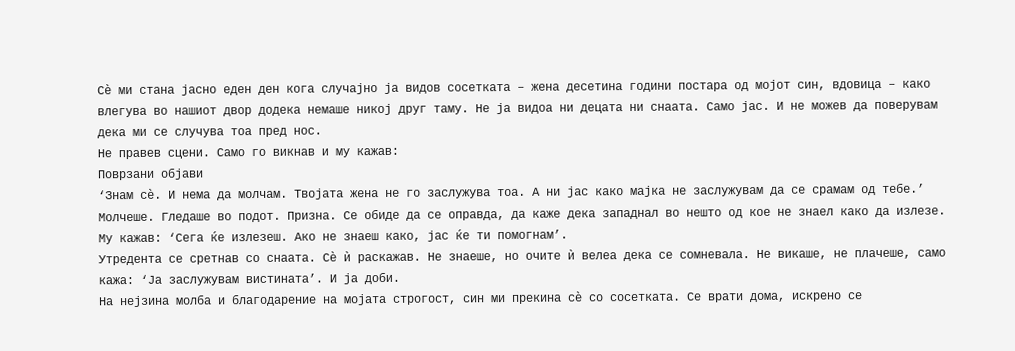Сè ми стана јасно еден ден кога случајно ја видов сосетката – жена десетина години постара од мојот син, вдовица – како влегува во нашиот двор додека немаше никој друг таму. Не ја видоа ни децата ни снаата. Само јас. И не можев да поверувам дека ми се случува тоа пред нос.
Не правев сцени. Само го викнав и му кажав:
Поврзани објави
‘Знам сè. И нема да молчам. Твојата жена не го заслужува тоа. А ни јас како мајка не заслужувам да се срамам од тебе.’
Молчеше. Гледаше во подот. Призна. Се обиде да се оправда, да каже дека западнал во нешто од кое не знаел како да излезе. Му кажав: ‘Сега ќе излезеш. Ако не знаеш како, јас ќе ти помогнам’.
Утредента се сретнав со снаата. Сè ѝ раскажав. Не знаеше, но очите ѝ велеа дека се сомневала. Не викаше, не плачеше, само кажа: ‘Ја заслужувам вистината’. И ја доби.
На нејзина молба и благодарение на мојата строгост, син ми прекина сè со сосетката. Се врати дома, искрено се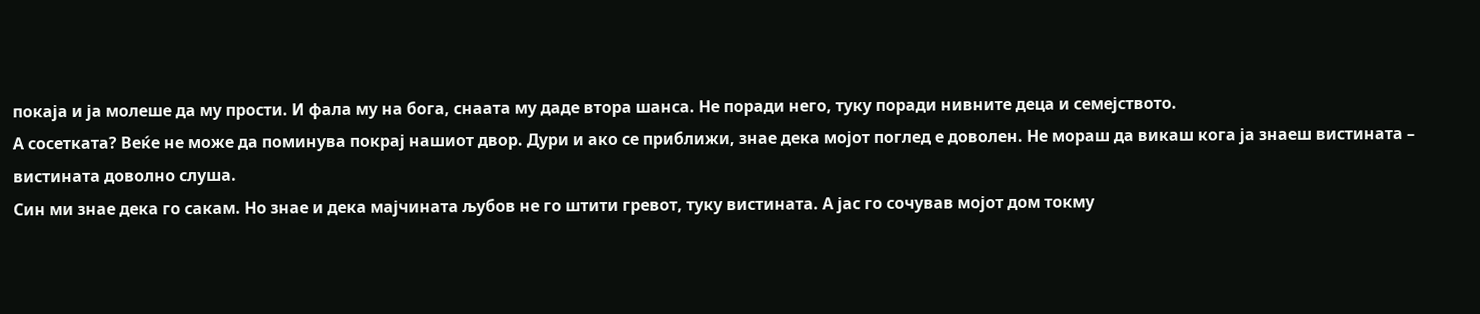покаја и ја молеше да му прости. И фала му на бога, снаата му даде втора шанса. Не поради него, туку поради нивните деца и семејството.
А сосетката? Веќе не може да поминува покрај нашиот двор. Дури и ако се приближи, знае дека мојот поглед е доволен. Не мораш да викаш кога ја знаеш вистината – вистината доволно слуша.
Син ми знае дека го сакам. Но знае и дека мајчината љубов не го штити гревот, туку вистината. А јас го сочував мојот дом токму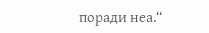поради неа.“